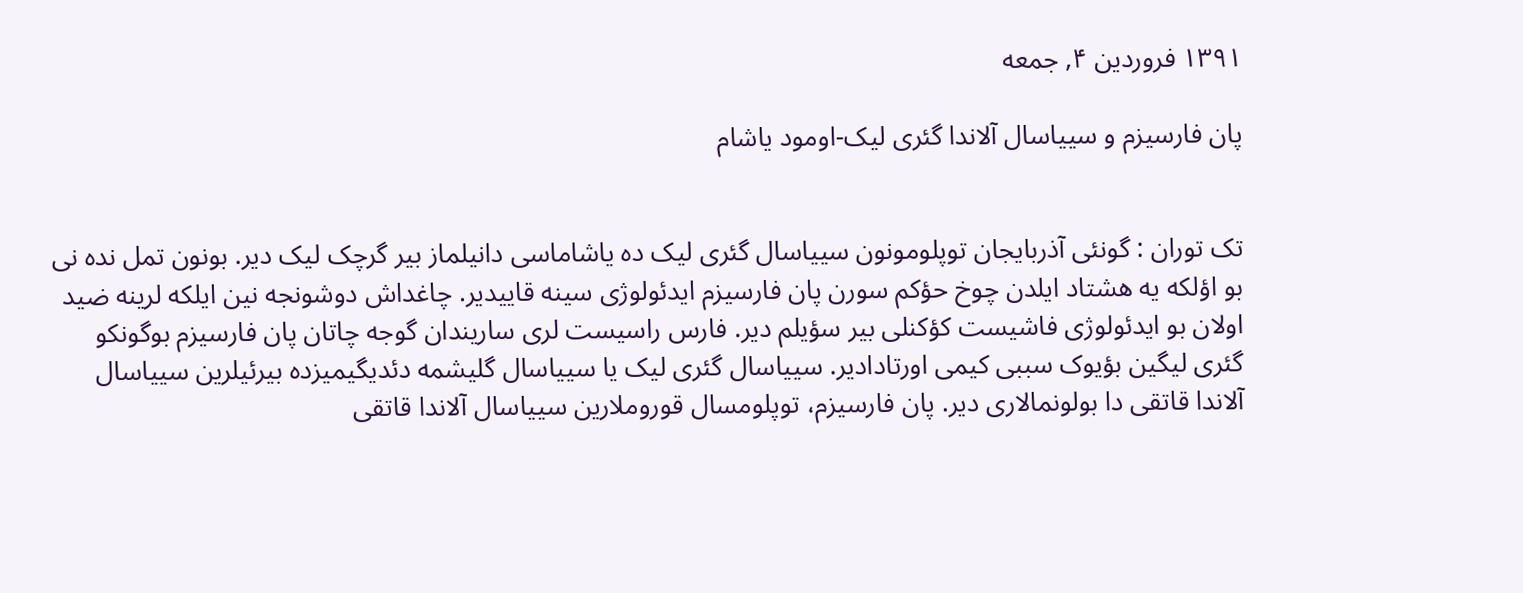۱۳۹۱ فروردین ۴, جمعه

پان فارسیزم و سییاسال آلاندا گئری لیک-اومود یاشام


تک توران : گونئی آذربایجان توپلومونون سییاسال گئری لیک ده یاشاماسی دانیلماز بیر گرچک لیک دیر. بونون تمل نده نی بو اؤلکه یه هشتاد ایلدن چوخ حؤکم سورن پان فارسیزم ایدئولوژی سینه قاییدیر. چاغداش دوشونجه نین ایلکه لرینه ضید اولان بو ایدئولوژی فاشیست کؤکنلی بیر سؤیلم دیر. فارس راسیست لری ساریندان گوجه چاتان پان فارسیزم بوگونکو گئری لیگین بؤیوک سببی کیمی اورتادادیر. سییاسال گئری لیک یا سییاسال گلیشمه دئدیگیمیزده بیرئیلرین سییاسال آلاندا قاتقی دا بولونمالاری دیر. پان فارسیزم، توپلومسال قوروملارین سییاسال آلاندا قاتقی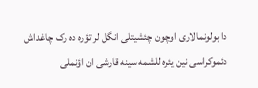دا بولونمالاری اوچون چئشیتلی انگل لر تؤره ده رک چاغداش دئموکراسی نین یئره للشمه سینه قارشی ان اؤنملی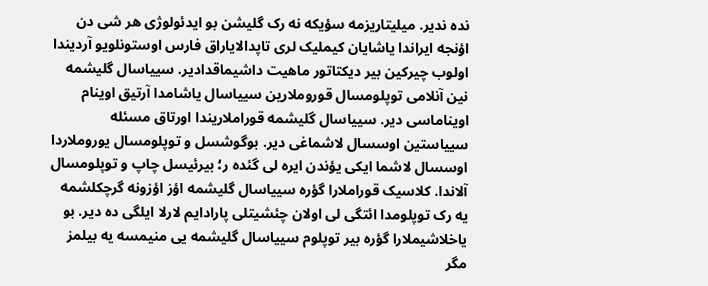نده ندیر. میلیتاریزمه سؤیکه نه رک گلیشن بو ایدئولوژی هر شی دن اؤنجه ایراندا یاشایان کیملیک لری تاپدالایاراق فارس اوستونلویو آردیندا اولوب چیرکین بیر دیکتاتور ماهیت داشیماقدادیر. سییاسال گلیشمه نین آنلامی توپلومسال قوروملارین سییاسال یاشامدا آرتیق اوینام اویناماسی دیر. سییاسال گلیشمه قوراملاریندا اورتاق مسئله سییاستین اوسسال لاشماغی دیر. بوگوشسل و توپلومسال یوروملاردا اوسسال لاشما ایکی یؤندن ایره لی گئده ر؛ بیرئیسل چاپ و توپلومسال آلاندا. کلاسیک قوراملارا گؤره سییاسال گلیشمه اؤز اؤزونه گرچکلشمه یه رک توپلومدا ائتگی لی اولان چئشیتلی پارادایم لارلا ایلگی ده دیر. بو یاخلاشیملارا گؤره بیر توپلوم سییاسال گلیشمه یی منیمسه یه بیلمز مگر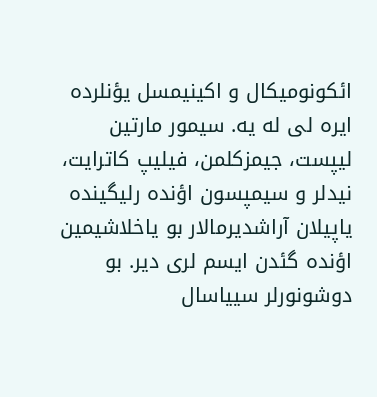ائکونومیکال و اکینیمسل یؤنلرده ایره لی له یه. سیمور مارتین لیپست، جیمزکلمن، فیلیپ کاترایت، نیدلر و سیمپسون اؤنده رلیگینده یاپیلان آراشدیرمالار بو یاخلاشیمین اؤنده گئدن ایسم لری دیر. بو دوشونورلر سییاسال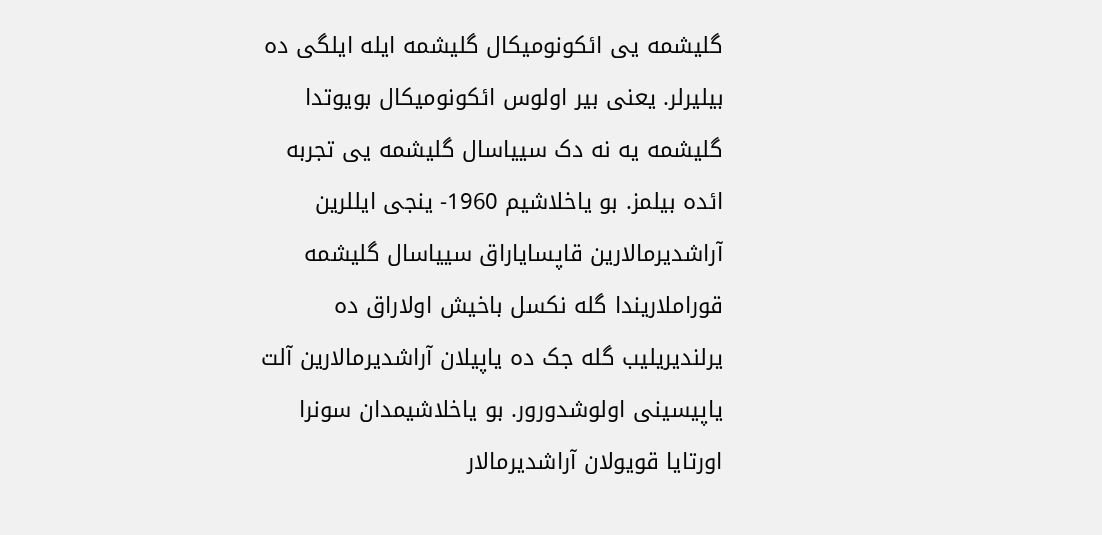گلیشمه یی ائکونومیکال گلیشمه ایله ایلگی ده بیلیرلر. یعنی بیر اولوس ائکونومیکال بویوتدا گلیشمه یه نه دک سییاسال گلیشمه یی تجربه ائده بیلمز. بو یاخلاشیم 1960- ینجی ایللرین آراشدیرمالارین قاپسایاراق سییاسال گلیشمه قوراملاریندا گله نکسل باخیش اولاراق ده یرلندیریلیب گله جک ده یاپیلان آراشدیرمالارین آلت یاپیسینی اولوشدورور. بو یاخلاشیمدان سونرا اورتایا قویولان آراشدیرمالار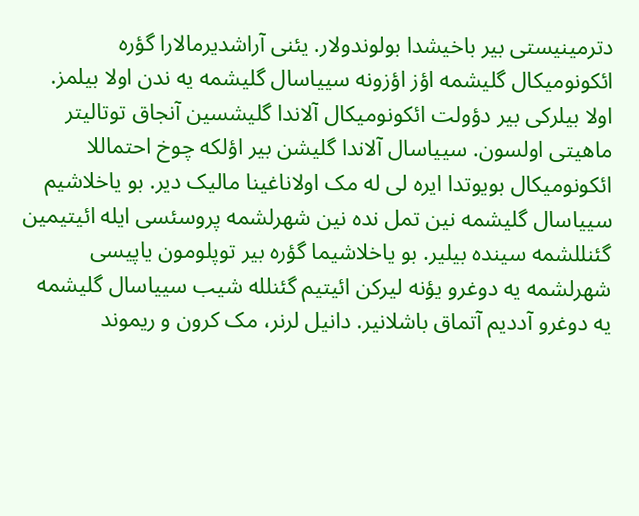دترمینیستی بیر باخیشدا بولوندولار. یئنی آراشدیرمالارا گؤره ائکونومیکال گلیشمه اؤز اؤزونه سییاسال گلیشمه یه ندن اولا بیلمز. اولا بیلرکی بیر دؤولت ائکونومیکال آلاندا گلیشسین آنجاق توتالیتر ماهیتی اولسون. سییاسال آلاندا گلیشن بیر اؤلکه چوخ احتماللا ائکونومیکال بویوتدا ایره لی له مک اولاناغینا مالیک دیر. بو یاخلاشیم سییاسال گلیشمه نین تمل نده نین شهرلشمه پروسئسی ایله ائیتیمین گئنللشمه سینده بیلیر. بو یاخلاشیما گؤره بیر توپلومون یاپیسی شهرلشمه یه دوغرو یؤنه لیرکن ائیتیم گئنلله شیب سییاسال گلیشمه یه دوغرو آددیم آتماق باشلانیر. دانیل لرنر، مک کرون و ریموند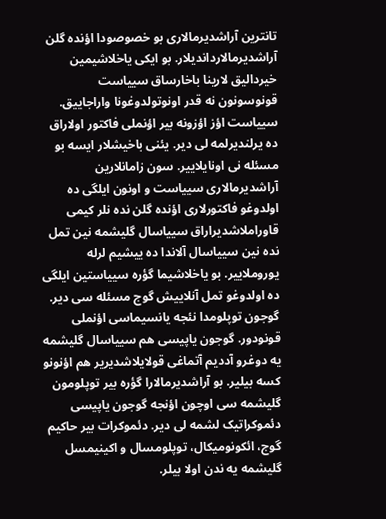تانترین آراشدیرمالاری بو خصوصودا اؤنده گلن آراشدیرمالارداندیلار. بو ایکی یاخلاشیمین خیردالیق لارینا باخارساق سییاست قونوسونون نه قدر اونوتولدوغونا واراجاییق. سییاست اؤز اؤزونه بیر اؤنملی فاکتور اولاراق ده یرلندیرلمه لی دیر. یئنی باخیشلار ایسه بو مسئله نی اونایلاییر. سون زامانلارین آراشدیرمالاری سییاست و اونون ایلگی ده اولدوغو فاکتورلاری اؤنده گلن نده نلر کیمی قاوراملاشدیراراق سییاسال گلیشمه نین تمل نده نین سییاسال آلاندا ده ییشیم لرله یوروملاییر. بو یاخلاشیما گؤره سییاستین ایلگی ده اولدوغو تمل آنلاییش گوج مسئله سی دیر. گوجون توپلومدا نئجه یانسیماسی اؤنملی قونودور. گوجون یاپیسی هم سییاسال گلیشمه یه دوغرو آددیم آتماغی قولایلاشدیریر هم اؤنونو کسه بیلیر. بو آراشدیرمالارا گؤره بیر توپلومون گلیشمه سی اوچون اؤنجه گوجون یاپیسی دئموکراتیک لشمه لی دیر. دئموکرات بیر حاکیم گوج، ائکونومیکال، توپلومسال و اکینیمسل گلیشمه یه ندن اولا بیلر.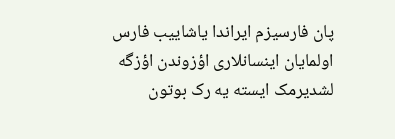پان فارسیزم ایراندا یاشاییب فارس اولمایان اینسانلاری اؤزوندن اؤزگه لشدیرمک ایسته یه رک بوتون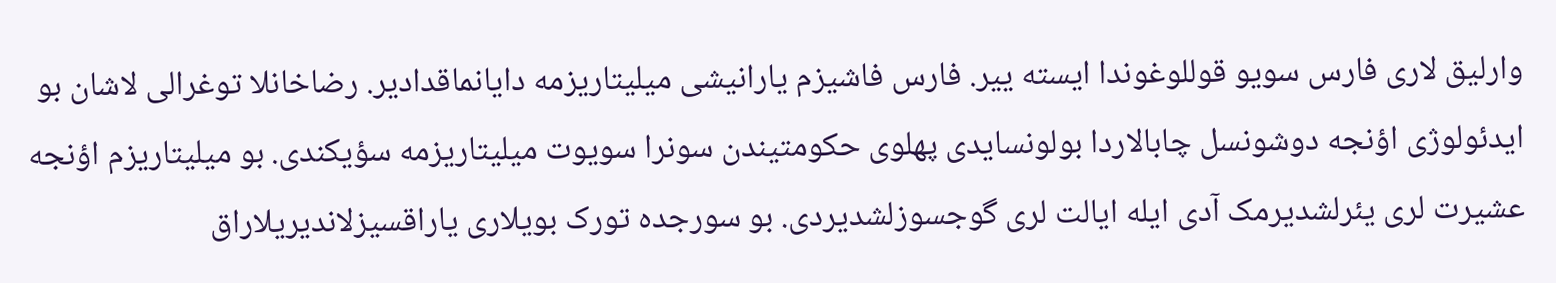وارلیق لاری فارس سویو قوللوغوندا ایسته ییر. فارس فاشیزم یارانیشی میلیتاریزمه دایانماقدادیر. رضاخانلا توغرالی لاشان بو ایدئولوژی اؤنجه دوشونسل چابالاردا بولونسایدی پهلوی حکومتیندن سونرا سویوت میلیتاریزمه سؤیکندی. بو میلیتاریزم اؤنجه عشیرت لری یئرلشدیرمک آدی ایله ایالت لری گوجسوزلشدیردی. بو سورجده تورک بویلاری یاراقسیزلاندیریلاراق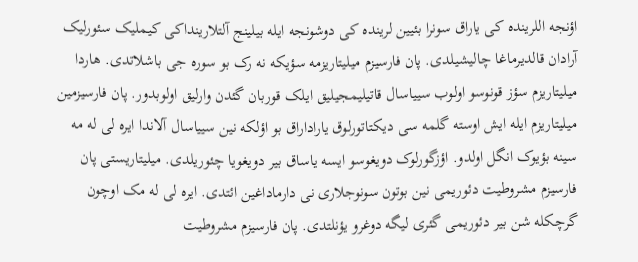اؤنجه اللرینده کی یاراق سونرا بئیین لرینده کی دوشونجه ایله بیلینج آلتلارینداکی کیملیک سئورلیک آرادان قالدیرماغا چالیشیلدی. پان فارسیزم میلیتاریزمه سؤیکه نه رک بو سوره جی باشلاتدی. هاردا میلیتاریزم سؤز قونوسو اولوب سییاسال قاتیلیمجیلیق ایلک قوربان گئدن وارلیق اولوبدور. پان فارسیزمین میلیتاریزم ایله ایش اوسته گلمه سی دیکتاتورلوق یاراداراق بو اؤلکه نین سییاسال آلاندا ایره لی له مه سینه بؤیوک انگل اولدو. اؤزگورلوک دویغوسو ایسه یاساق بیر دویغویا چئوریلدی. میلیتاریستی پان فارسیزم مشروطیت دئوریمی نین بوتون سونوجلاری نی دارماداغین ائتدی. ایره لی له مک اوچون گرچکله شن بیر دئوریمی گئری لیگه دوغرو یؤنلتدی. پان فارسیزم مشروطیت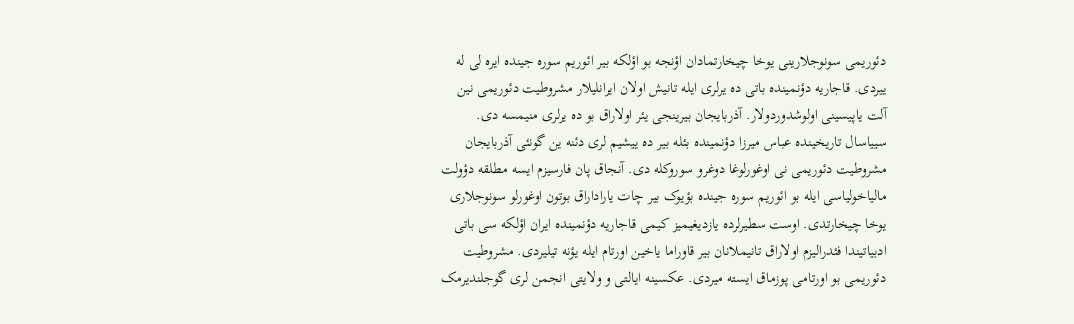دئوریمی سونوجلارینی یوخا چیخارتمادان اؤنجه بو اؤلکه بیر ائوریم سوره جینده ایره لی له ییردی. قاجاریه دؤنمینده باتی ده یرلری ایله تانیش اولان ایرانلیلار مشروطیت دئوریمی نین آلت یاپیسینی اولوشدوردولار. آذربایجان بیرینجی یئر اولاراق بو ده یرلری منیمسه دی. سییاسال تاریخینده عباس میرزا دؤنمینده بئله بیر ده ییشیم لری دئنه ین گونئی آذربایجان مشروطیت دئوریمی نی اوغورلوغا دوغرو سوروکله دی. آنجاق پان فارسیزم ایسه مطلقه دؤولت مالیاخولیاسی ایله بو ائوریم سوره جینده بؤیوک بیر چات یاراداراق بوتون اوغورلو سونوجلاری یوخا چیخارتدی. اوست سطیرلرده یازدیغیمیز کیمی قاجاریه دؤنمینده ایران اؤلکه سی باتی ادبیاتیندا فئدرالیزم اولاراق تانیملانان بیر قاوراما یاخین اورتام ایله یؤنه تیلیردی. مشروطیت دئوریمی بو اورتامی پوزماق ایسته میردی. عکسینه ایالتی و ولایتی انجمن لری گوجلندیرمک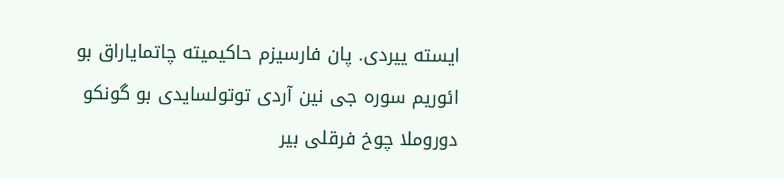ایسته ییردی. پان فارسیزم حاکیمیته چاتمایاراق بو ائوریم سوره جی نین آردی توتولسایدی بو گونکو دوروملا چوخ فرقلی بیر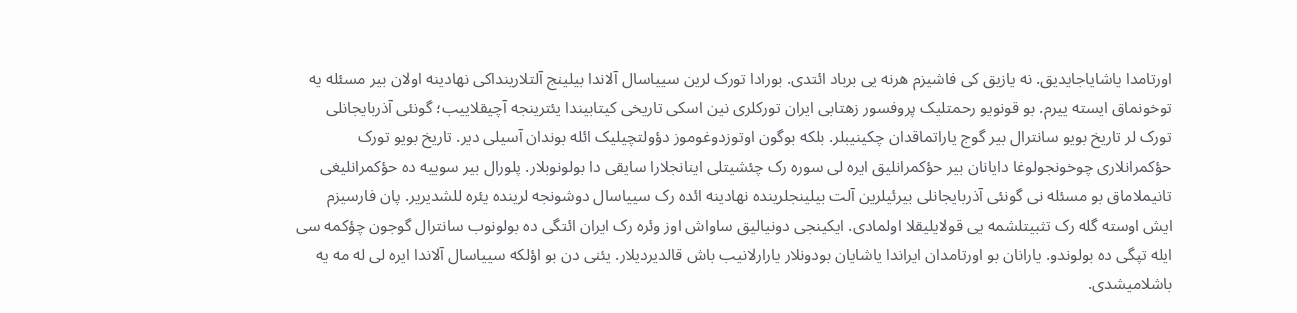اورتامدا یاشایاجایدیق. نه یازیق کی فاشیزم هرنه یی برباد ائتدی. بورادا تورک لرین سییاسال آلاندا بیلینج آلتلارینداکی نهادینه اولان بیر مسئله یه توخونماق ایسته ییرم. بو قونویو رحمتلیک پروفسور زهتابی ایران تورکلری نین اسکی تاریخی کیتابیندا یئترینجه آچیقلاییب؛ گونئی آذربایجانلی تورک لر تاریخ بویو سانترال بیر گوج یاراتماقدان چکینیبلر. بلکه بوگون اوتوزدوغوموز دؤولتچیلیک ائله بوندان آسیلی دیر. تاریخ بویو تورک حؤکمرانلاری چوخونجولوغا دایانان بیر حؤکمرانلیق ایره لی سوره رک چئشیتلی اینانجلارا سایقی دا بولونوبلار. پلورال بیر سوییه ده حؤکمرانلیغی تانیملاماق بو مسئله نی گونئی آذربایجانلی بیرئیلرین آلت بیلینجلرینده نهادینه ائده رک سییاسال دوشونجه لرینده یئره للشدیریر. پان فارسیزم ایش اوسته گله رک تثبیتلشمه یی قولایلیقلا اولمادی. ایکینجی دونیالیق ساواش اوز وئره رک ایران ائتگی ده بولونوب سانترال گوجون چؤکمه سی ایله تپگی ده بولوندو. یارانان بو اورتامدان ایراندا یاشایان بودونلار یارارلانیب باش قالدیردیلار. یئنی دن بو اؤلکه سییاسال آلاندا ایره لی له مه یه باشلامیشدی.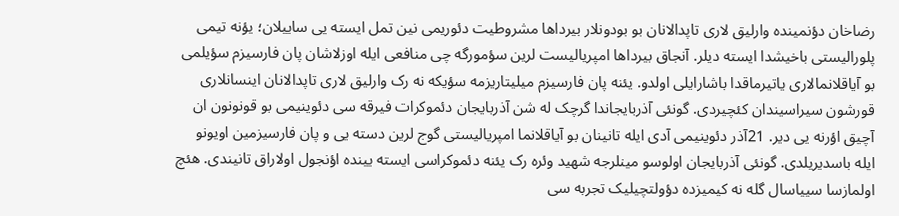رضاخان دؤنمینده وارلیق لاری تاپدالانان بو بودونلار بیرداها مشروطیت دئوریمی نین تمل ایسته یی ساییلان؛ یؤنه تیمی پلورالیستی باخیشدا ایسته دیلر. آنجاق بیرداها امپریالیست لرین سؤمورگه چی منافعی ایله اوزلاشان پان فارسیزم سؤیلمی بو آیاقلانمالاری یاتیرماقدا باشارایلی اولدو. یئنه پان فارسیزم میلیتاریزمه سؤیکه نه رک وارلیق لاری تاپدالانان اینسانلاری قورشون سیراسیندان کئچیردی. گونئی آذربایجاندا گرچک له شن آذربایجان دئموکرات فیرقه سی دئوینیمی بو قونونون ان آچیق اؤرنه یی دیر. 21آذر دئوینیمی آدی ایله تانینان بو آیاقلانما امپریالیستی گوج لرین دسته یی و پان فارسیزمین اویونو ایله باسدیریلدی. گونئی آذربایجان اولوسو مینلرجه شهید وئره رک یئنه دئموکراسی ایسته یینده اؤنجول اولاراق تانیندی. هئچ اولمازسا سییاسال گله نه کیمیزده دؤولتچیلیک تجربه سی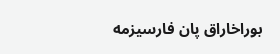بوراخاراق پان فارسیزمه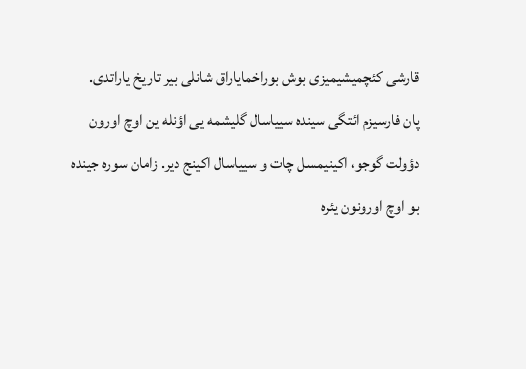قارشی کئچمیشیمیزی بوش بوراخمایاراق شانلی بیر تاریخ یاراتدی.
پان فارسیزم ائتگی سینده سییاسال گلیشمه یی اؤنله ین اوچ اورون دؤولت گوجو، اکینیمسل چات و سییاسال اکینج دیر. زامان سوره جینده بو اوچ اورونون یئره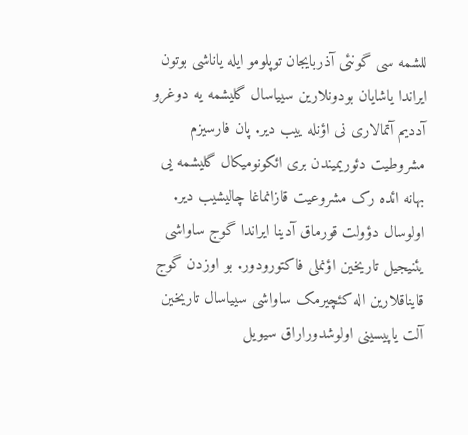للشمه سی گونئی آذربایجان توپلومو ایله یاناشی بوتون ایراندا یاشایان بودونلارین سییاسال گلیشمه یه دوغرو آددیم آتمالاری نی اؤنله ییب دیر. پان فارسیزم مشروطیت دئوریمیندن بری ائکونومیکال گلیشمه یی بهانه ائده رک مشروعیت قازانماغا چالیشیب دیر. اولوسال دؤولت قورماق آدینا ایراندا گوج ساواشی یئنیجیل تاریخین اؤنملی فاکتورودور. بو اوزدن گوج قایناقلارین اله کئچیرمک ساواشی سییاسال تاریخین آلت یاپیسینی اولوشدوراراق سیویل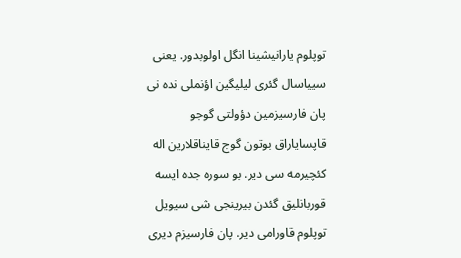توپلوم یارانیشینا انگل اولوبدور. یعنی سییاسال گئری لیلیگین اؤنملی نده نی پان فارسیزمین دؤولتی گوجو قاپسایاراق بوتون گوج قایناقلارین اله کئچیرمه سی دیر. بو سوره جده ایسه قوربانلیق گئدن بیرینجی شی سیویل توپلوم قاورامی دیر. پان فارسیزم دیری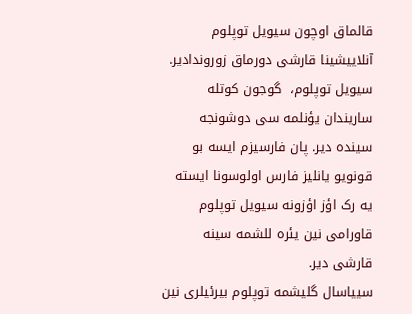قالماق اوچون سیویل توپلوم آنلاییشینا قارشی دورماق زوروندادیر. سیویل توپلوم،  گوجون کوتله ساریندان یؤنلمه سی دوشونجه سینده دیر. پان فارسیزم ایسه بو قونویو یانلیز فارس اولوسونا ایسته یه رک اؤز اؤزونه سیویل توپلوم قاورامی نین یئره للشمه سینه قارشی دیر.
سییاسال گلیشمه توپلوم بیرئیلری نین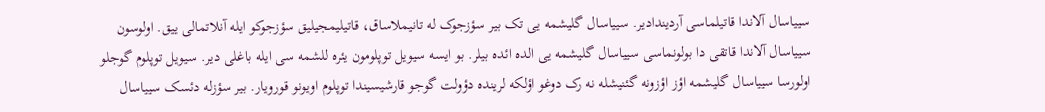سییاسال آلاندا قاتیلماسی آردیندادیر. سییاسال گلیشمه یی تک بیر سؤزجوک له تانیملاساق، قاتیلیمجیلیق سؤزجوکو ایله آنلاتمالی ییق. اولوسون سییاسال آلاندا قاتقی دا بولونماسی سییاسال گلیشمه یی الده ائده بیلر. بو ایسه سیویل توپلومون یئره للشمه سی ایله باغلی دیر. سیویل توپلوم گوجلو اولورسا سییاسال گلیشمه اؤز اؤزونه گئنیشله نه رک دوغو اؤلکه لرینده دؤولت گوجو قارشیسیندا توپلوم اویونو قورویار. بیر سؤزله دئسک سییاسال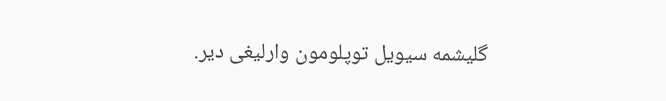گلیشمه سیویل توپلومون وارلیغی دیر.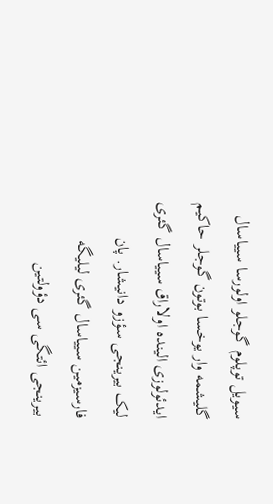سیویل توپلوم گوجلو اولورسا سییاسال گلیشمه وار یوخسا بوتون گوجلر حاکیم ایدئولوزی الینده اولاراق سییاسال گئری لیک بیرینجی سؤزو دانیشار. پان فارسیزمین سییاسال گئری لیلیگه بیرینجی ائتگی سی دؤولتین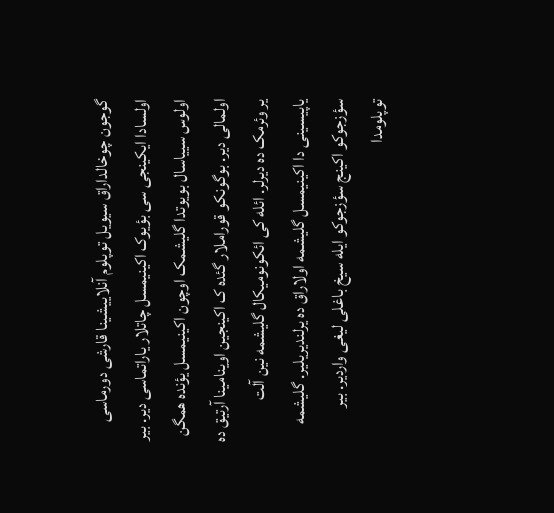گوجون چوخالداراق سیویل توپلوم آنلاییشینا قارشی دورماسی اولسادا ایکینجی سی بؤیوک اکینیمسل چاتلار یاراتماسی دیر. بیر اولوس سییاسال بویوتدا گلیشمک اوچون اکینیمسل یؤنده همگن اولمالی دیر. بوگونکو قوراملار گئده ک اکینجین اوینامینا آرتیق ده یر وئرمک ده دیرلر. ائله کی ائکونومیکال گلیشمه نین آلت یاپیسینی دا اکینیمسل گلیشمه اولاراق ده یرلندیریلیر. گلیشمه سؤزجوکو اکینج سؤزجوکو ایله سیخ باغلی لیغی واردیر. بیر توپلومدا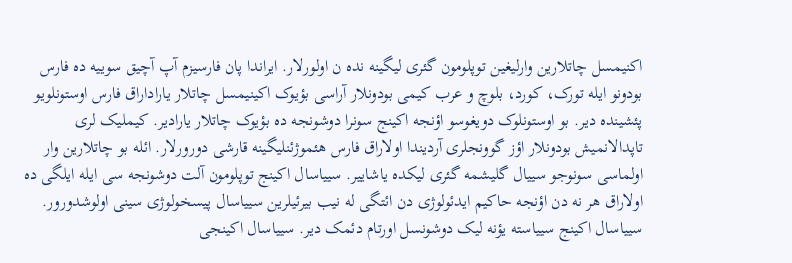اکنیمسل چاتلارین وارلیغین توپلومون گئری لیگینه نده ن اولورلار. ایراندا پان فارسیزم آپ آچیق سوییه ده فارس بودونو ایله تورک، کورد، بلوچ و عرب کیمی بودونلار آراسی بؤیوک اکینیمسل چاتلار یاراداراق فارس اوستونلویو پئشینده دیر. بو اوستونلوک دویغوسو اؤنجه اکینج سونرا دوشونجه ده بؤیوک چاتلار یارادیر. کیملیک لری تاپدالانمیش بودونلار اؤز گوونجلری آردیندا اولاراق فارس هئموژئنلیگینه قارشی دورورلار. ائله بو چاتلارین وار اولماسی سونوجو سییال گلیشمه گئری لیکده یاشاییر. سییاسال اکینج توپلومون آلت دوشونجه سی ایله ایلگی ده اولاراق هر نه دن اؤنجه حاکیم ایدئولوژی دن ائتگی له نیب بیرئیلرین سییاسال پیسخولوژی سینی اولوشدورور. سییاسال اکینج سییاسته یؤنه لیک دوشونسل اورتام دئمک دیر. سییاسال اکینجی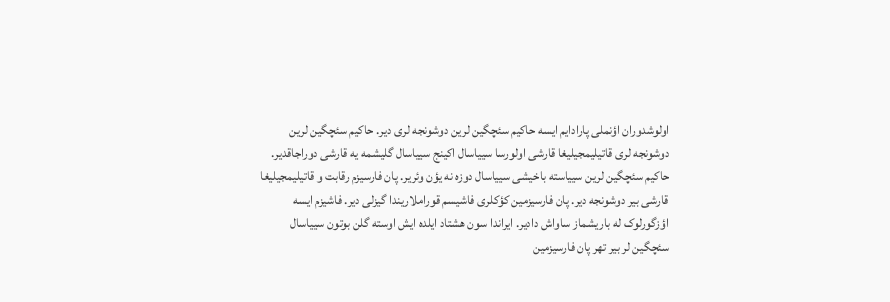اولوشدوران اؤنملی پارادایم ایسه حاکیم سئچگین لرین دوشونجه لری دیر. حاکیم سئچگین لرین دوشونجه لری قاتیلیمجیلیغا قارشی اولورسا سییاسال اکینج سییاسال گلیشمه یه قارشی دوراجاقدیر. حاکیم سئچگین لرین سییاسته باخیشی سییاسال دوزه نه یؤن وئریر. پان فارسیزم رقابت و قاتیلیمجیلیغا قارشی بیر دوشونجه دیر. پان فارسیزمین کؤکلری فاشیسم قوراملاریندا گیزلی دیر. فاشیزم ایسه اؤزگورلوک له باریشماز ساواش دادیر. ایراندا سون هشتاد ایلده ایش اوسته گلن بوتون سییاسال سئچگین لر بیر تهر پان فارسیزمین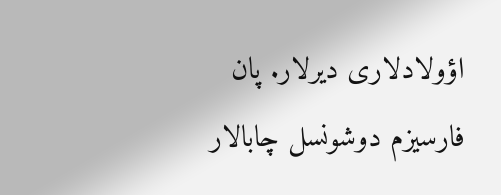اؤولادلاری دیرلار. پان فارسیزم دوشونسل چابالار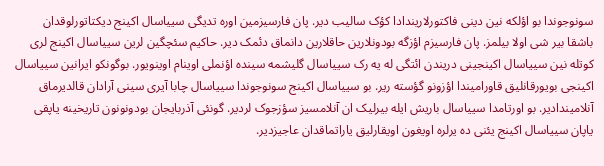سونوجوندا بو اؤلکه نین دینی فاکتورلاریندادا کؤک سالیب دیر. پان فارسیزمین اوره تدیگی سییاسال اکینج دیکتاتورلوقدان باشقا بیر شی اولا بیلمز. پان فارسیزم اؤزگه بودونلارین حاقلارین دانماق دئمک دیر. حاکیم سئچگین لرین سییاسال اکینج لری کوتله نین سییاسال اکینجینی دریندن ائتگی له یه رک سییاسال گلیشمه سینده اؤنملی اوینام اوینویور. بوگونکو ایرانین سییاسال اکینجی بویورقانلیق قاورامیندا اؤزونو گؤسته ریر. بو سییاسال اکینج سونوجوندا سییاسال چابا آیری سینی آرادان قالدیرماق آنلامیندادیر. بو اورتامدا سییاسال باریش ایله بیرلیک ان آنلامسیز سؤزجوک لردیر. گونئی آذربایجان بودونونون تاریخینه یاپقی یاپان سییاسال اکینج یئنی ده یرلره اویغون اویقارلیق یاراتماقدان عاجیزدیر.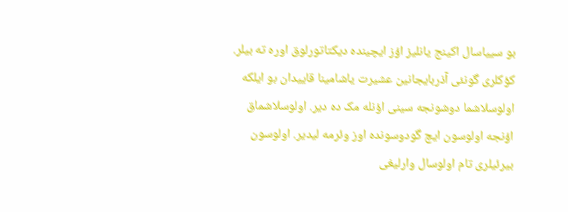بو سییاسال اکینج یانلیز اؤز ایچینده دیکتاتورلوق اوره ته بیلر. کؤکلری گونئی آذربایجانین عشیرت یاشامینا قاییدان بو ایلکه اولوسلاشما دوشونجه سینی اؤنله مک ده دیر. اولوسلاشماق اؤنجه اولوسون ایچ گودوسونده اوز وئرمه لیدیر. اولوسون بیرئیلری تام اولوسال وارلیغی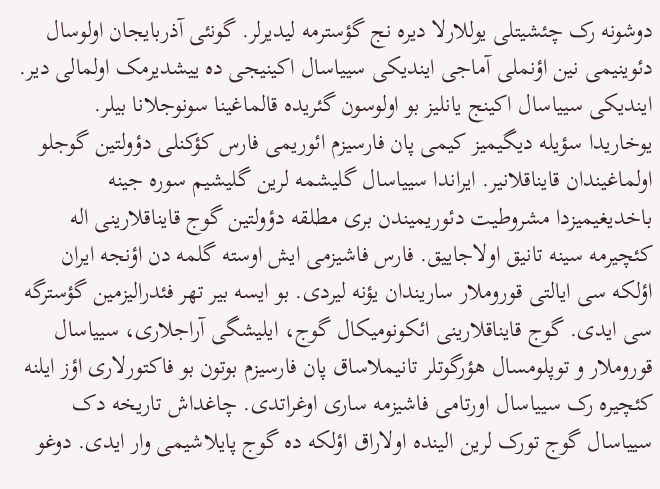دوشونه رک چئشیتلی یوللارلا دیره نج گؤسترمه لیدیرلر. گونئی آذربایجان اولوسال دئوینیمی نین اؤنملی آماجی ایندیکی سییاسال اکینیجی ده ییشدیرمک اولمالی دیر. ایندیکی سییاسال اکینج یانلیز بو اولوسون گئریده قالماغینا سونوجلانا بیلر.
یوخاریدا سؤیله دیگیمیز کیمی پان فارسیزم ائوریمی فارس کؤکنلی دؤولتین گوجلو اولماغیندان قایناقلانیر. ایراندا سییاسال گلیشمه لرین گلیشیم سوره جینه باخدیغیمیزدا مشروطیت دئوریمیندن بری مطلقه دؤولتین گوج قایناقلارینی اله کئچیرمه سینه تانیق اولاجاییق. فارس فاشیزمی ایش اوسته گلمه دن اؤنجه ایران اؤلکه سی ایالتی قوروملار ساریندان یؤنه لیردی. بو ایسه بیر تهر فئدرالیزمین گؤسترگه سی ایدی. گوج قایناقلارینی ائکونومیکال گوج، ایلیشگی آراجلاری، سییاسال قوروملار و توپلومسال هؤرگوتلر تانیملاساق پان فارسیزم بوتون بو فاکتورلاری اؤز ایلنه کئچیره رک سییاسال اورتامی فاشیزمه ساری اوغراتدی. چاغداش تاریخه دک سییاسال گوج تورک لرین الینده اولاراق اؤلکه ده گوج پایلاشیمی وار ایدی. دوغو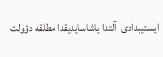ایستیبدادی  آلتدا یاشاسایدیقدا مطلقه دؤولت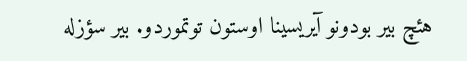هئچ بیر بودونو آیریسینا اوستون توتموردو. بیر سؤزله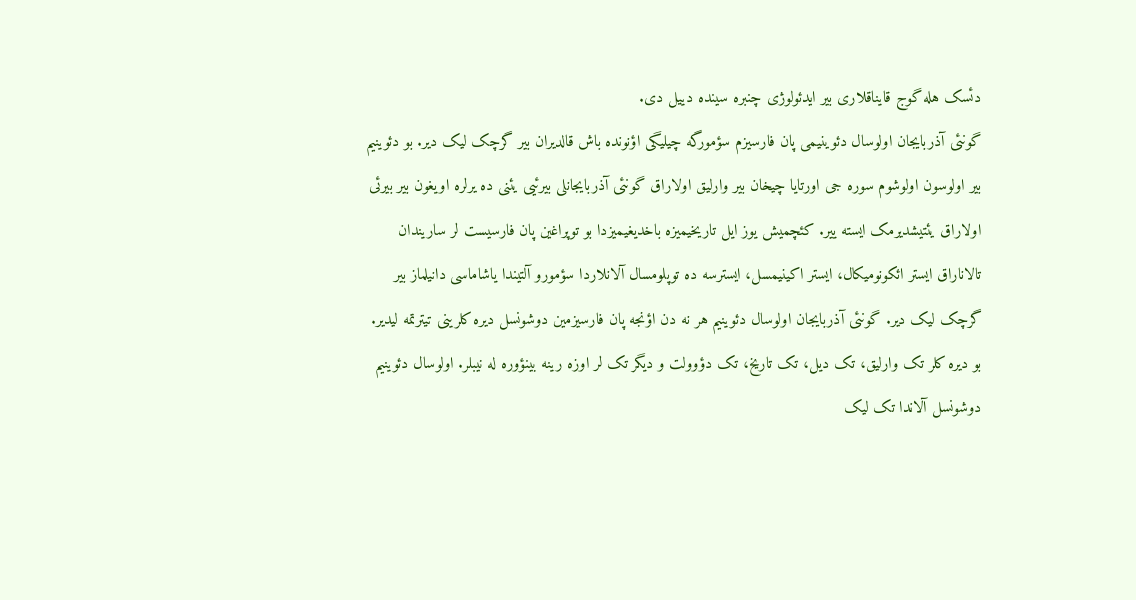دئسک هله گوج قایناقلاری بیر ایدئولوژی چنبره سینده دییل دی.
گونئی آذربایجان اولوسال دئوینیمی پان فارسیزم سؤمورگه چیلیگی اؤنونده باش قالدیران بیر گرچک لیک دیر. بو دئوینیم بیر اولوسون اولوشوم سوره جی اورتایا چیخان بیر وارلیق اولاراق گونئی آذربایجانلی بیرئیی یئنی ده یرلره اویغون بیر بیرئی اولاراق یئتیشدیرمک ایسته ییر. کئچمیش یوز ایل تاریخیمیزه باخدیغیمیزدا بو توپراغین پان فارسیست لر ساریندان تالاناراق ایستر ائکونومیکال، ایستر اکینیمسل، ایسترسه ده توپلومسال آلانلاردا سؤمورو آلتیندا یاشاماسی دانیلماز بیر گرچک لیک دیر. گونئی آذربایجان اولوسال دئوینیم هر نه دن اؤنجه پان فارسیزمین دوشونسل دیره کلرینی تیترتمه لیدیر. بو دیره کلر تک وارلیق، تک دیل، تک تاریخ، تک دؤوولت و دیگر تک لر اوزه رینه بینؤوره له نیبلر. اولوسال دئوینیم دوشونسل آلاندا تک لیک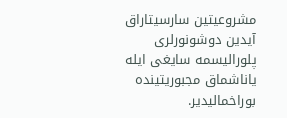مشروعیتین سارسیتاراق آیدین دوشونورلری پلورالیسمه سایغی ایله یاناشماق مجبوریتینده بوراخمالیدیر.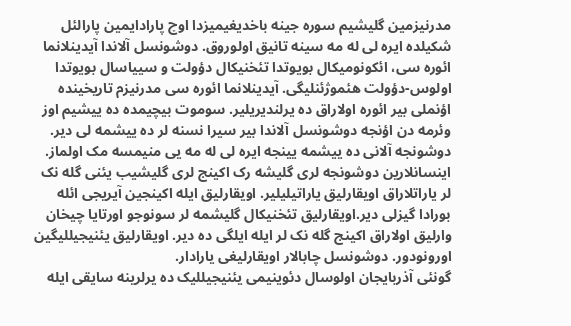مدرنیزمین گلیشیم سوره جینه باخدیغیمیزدا اوچ پارادایمین پارالئل شکیلده ایره لی له مه سینه تانیق اولوروق. دوشونسل آلاندا آیدینلانما ائوره سی، ائکونومیکال بویوتدا تئخنیکال دؤولت و سییاسال بویوتدا اولوس-دؤولت هئموژئنلیگی. آیدینلانما ائوره سی مدرنیزم تاریخینده اؤنملی بیر ائوره اولاراق ده یرلندیریلیر. سوموت بیچیمده ده ییشیم اوز وئرمه دن اؤنجه دوشونسل آلاندا بیر سیرا نسنه لر ده ییشمه لی دیر. دوشونجه آلانی ده ییشمه یینجه ایره لی له مه یی منیمسه مک اولماز. اینسانلارین دوشونجه لری گلیشه رک اکینج لری گلیشیب یئنی گله نک لر یاراتلاراق اویقارلیق یاراتیلیلیر. اویقارلیق ایله اکینجین آیریجی ائله بورادا گیزلی دیر.اویقارلیق تئخنیکال گلیشمه لر سونوجو اورتایا چیخان وارلیق اولاراق اکینج گله نک لر ایله ایلگی ده دیر. اویقارلیق یئنیجیللیگین اورونودور. دوشونسل چابالار اویقارلیغی یارادار.
گونئی آذربایجان اولوسال دئوینیمی یئنیجیللیک ده یرلرینه سایقی ایله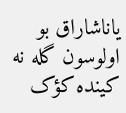یاناشاراق بو اولوسون گله نه کینده کؤک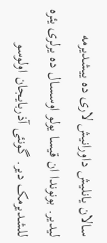سالان یانلیش داورانیش لاری ده ییشدیرمه لیدیر. بونوندا ان قیسا یولو اوسسال ده یرلری یئره للشدیرمک دیر. گونئی آذربایجان اولوسو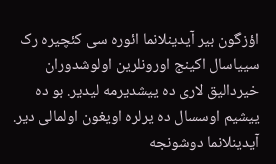اؤزگون بیر آیدینلانما ائوره سی کئچیره رک سییاسال اکینج اورونلرین اولوشدوران خیردالیق لاری ده ییشدیرمه لیدیر. بو ده ییشیم اوسسال ده یرلره اویغون اولمالی دیر. آیدینلانما دوشونجه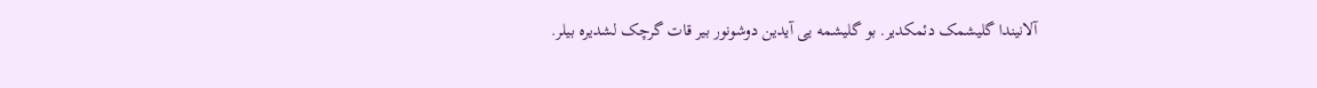آلانیندا گلیشمک دئمکدیر. بو گلیشمه یی آیدین دوشونور بیر قات گرچک لشدیره بیلر.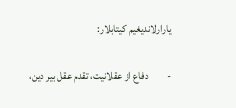یارارلاندیغیم کیتابلار:

-         دفاع از عقلانیت، تقدم عقل بیر دین،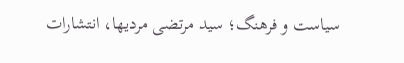سیاست و فرهنگ؛ سید مرتضی مردیها، انتشارات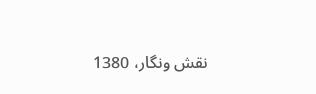نقش ونگار، 1380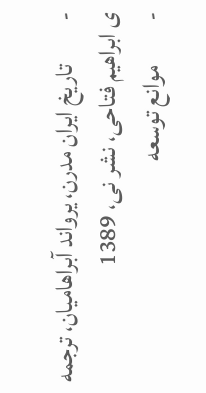-         تاریخ ایران مدرن، یرواند آبراهامیان، ترجمه ی ابراهیم فتاحی، نشر نی، 1389
-         موانع توسعه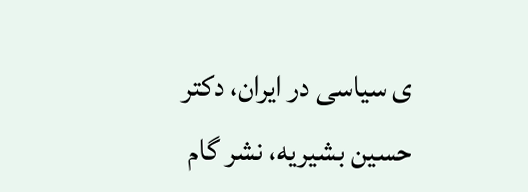ی سیاسی در ایران، دکتر حسین بشیریه، نشر گام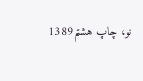نو، چاپ هشتم1389